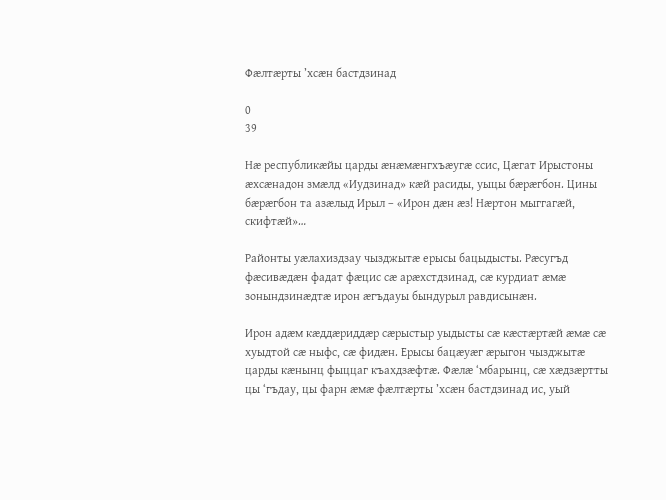Фæлтæрты ’хсæн бастдзинад

0
39

Нæ республикæйы царды æнæмæнгхъæугæ ссис, Цæгат Ирыстоны æхсæнадон змæлд «Иудзинад» кæй расиды, уыцы бæрæгбон. Цины бæрæгбон та азæлыд Ирыл – «Ирон дæн æз! Нæртон мыггагæй, скифтæй»…

Районты уæлахиздзау чызджытæ ерысы бацыдысты. Рæсугъд фæсивæдæн фадат фæцис сæ арæхстдзинад, сæ курдиат æмæ зонындзинæдтæ ирон æгъдауы бындурыл равдисынæн.

Ирон адæм кæддæриддæр сæрыстыр уыдысты сæ кæстæртæй æмæ сæ хуыдтой сæ ныфс, сæ фидæн. Ерысы бацæуæг æрыгон чызджытæ царды кæнынц фыццаг къахдзæфтæ. Фæлæ ‘мбарынц, сæ хæдзæртты цы ‘гъдау, цы фарн æмæ фæлтæрты ’хсæн бастдзинад ис, уый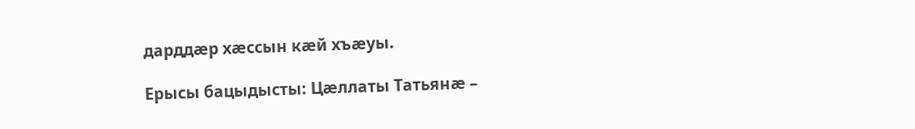дарддæр хæссын кæй хъæуы.

Ерысы бацыдысты: Цæллаты Татьянæ –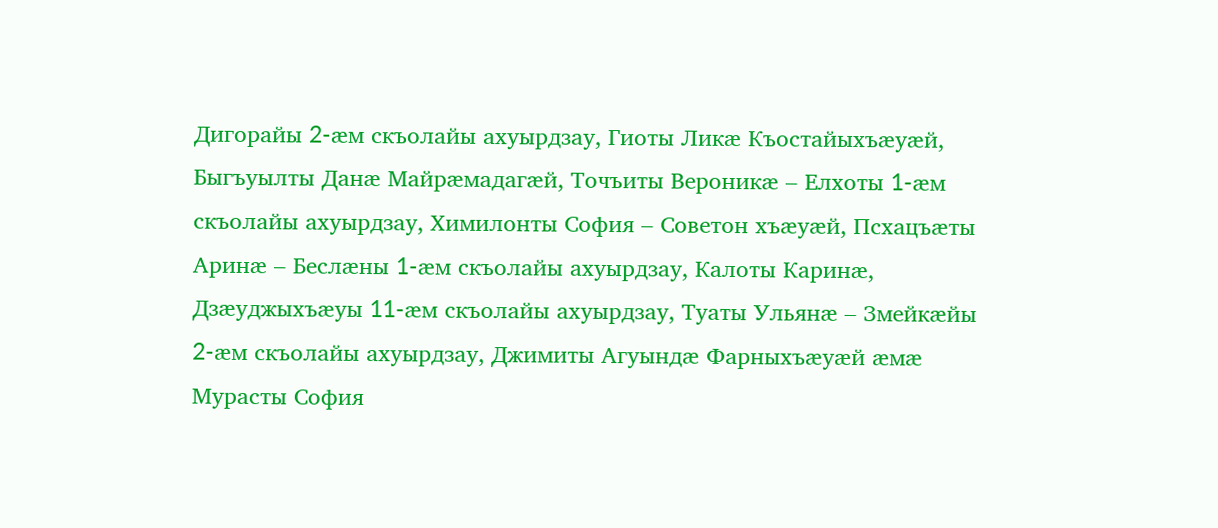Дигорайы 2-æм скъолайы ахуырдзау, Гиоты Ликæ Къостайыхъæуæй, Быгъуылты Данæ Майрæмадагæй, Точъиты Вероникæ – Елхоты 1-æм скъолайы ахуырдзау, Химилонты София – Советон хъæуæй, Псхацъæты Аринæ – Беслæны 1-æм скъолайы ахуырдзау, Калоты Каринæ, Дзæуджыхъæуы 11-æм скъолайы ахуырдзау, Туаты Ульянæ – Змейкæйы 2-æм скъолайы ахуырдзау, Джимиты Агуындæ Фарныхъæуæй æмæ Мурасты София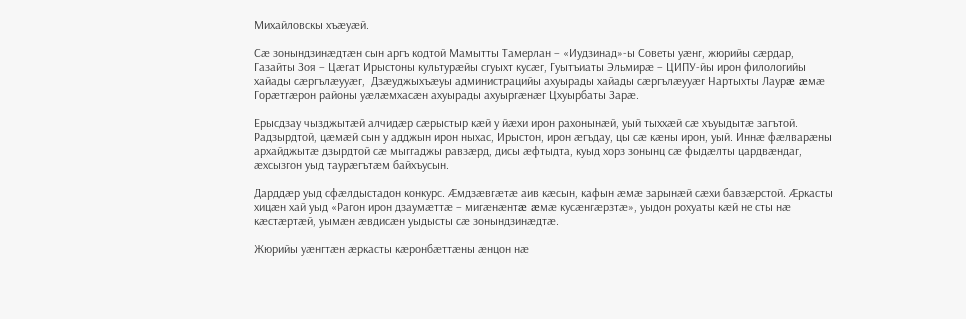Михайловскы хъæуæй.

Сæ зонындзинæдтæн сын аргъ кодтой Мамытты Тамерлан – «Иудзинад»-ы Советы уæнг, жюрийы сæрдар, Газайты Зоя – Цæгат Ирыстоны культурæйы сгуыхт кусæг, Гуытъиаты Эльмирæ – ЦИПУ-йы ирон филологийы хайады сæргълæууæг,  Дзæуджыхъæуы администрацийы ахуырады хайады сæргълæууæг Нартыхты Лаурæ æмæ Горæтгæрон районы уæлæмхасæн ахуырады ахуыргæнæг Цхуырбаты Зарæ.

Ерысдзау чызджытæй алчидæр сæрыстыр кæй у йæхи ирон рахонынæй, уый тыххæй сæ хъуыдытæ загътой. Радзырдтой, цæмæй сын у адджын ирон ныхас, Ирыстон, ирон æгъдау, цы сæ кæны ирон, уый. Иннæ фæлварæны архайджытæ дзырдтой сæ мыггаджы равзæрд, дисы æфтыдта, куыд хорз зонынц сæ фыдæлты цардвæндаг, æхсызгон уыд таурæгътæм байхъусын.

Дарддæр уыд сфæлдыстадон конкурс. Æмдзæвгæтæ аив кæсын, кафын æмæ зарынæй сæхи бавзæрстой. Æркасты хицæн хай уыд «Рагон ирон дзаумæттæ – мигæнæнтæ æмæ кусæнгæрзтæ», уыдон рохуаты кæй не сты нæ кæстæртæй, уымæн æвдисæн уыдысты сæ зонындзинæдтæ.

Жюрийы уæнгтæн æркасты кæронбæттæны æнцон нæ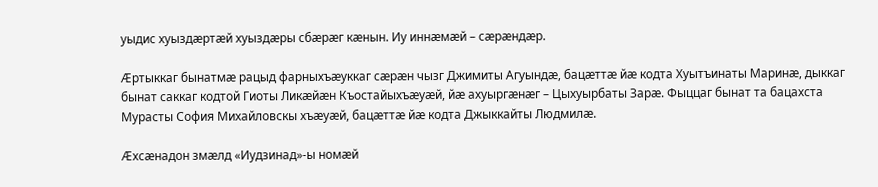уыдис хуыздæртæй хуыздæры сбæрæг кæнын. Иу иннæмæй – сæрæндæр.

Æртыккаг бынатмæ рацыд фарныхъæуккаг сæрæн чызг Джимиты Агуындæ, бацæттæ йæ кодта Хуытъинаты Маринæ, дыккаг бынат саккаг кодтой Гиоты Ликæйæн Къостайыхъæуæй, йæ ахуыргæнæг – Цыхуырбаты Зарæ. Фыццаг бынат та бацахста Мурасты София Михайловскы хъæуæй, бацæттæ йæ кодта Джыккайты Людмилæ.

Æхсæнадон змæлд «Иудзинад»-ы номæй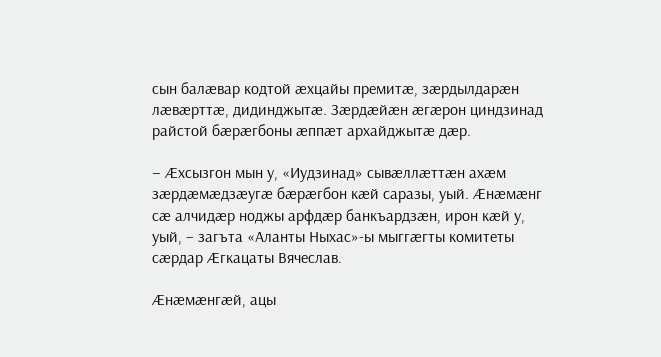сын балæвар кодтой æхцайы премитæ, зæрдылдарæн лæвæрттæ, дидинджытæ. Зæрдæйæн æгæрон циндзинад райстой бæрæгбоны æппæт архайджытæ дæр.

– Æхсызгон мын у, «Иудзинад» сывæллæттæн ахæм зæрдæмæдзæугæ бæрæгбон кæй саразы, уый. Æнæмæнг сæ алчидæр ноджы арфдæр банкъардзæн, ирон кæй у, уый, – загъта «Аланты Ныхас»-ы мыггæгты комитеты сæрдар Æгкацаты Вячеслав.

Æнæмæнгæй, ацы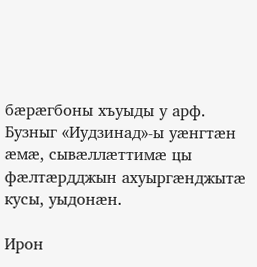бæрæгбоны хъуыды у арф. Бузныг «Иудзинад»-ы уæнгтæн æмæ, сывæллæттимæ цы фæлтæрдджын ахуыргæнджытæ кусы, уыдонæн.

Ирон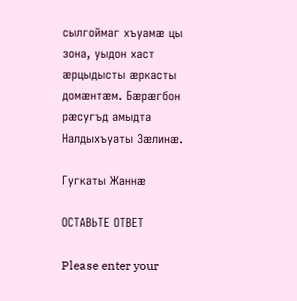сылгоймаг хъуамæ цы зона, уыдон хаст æрцыдысты æркасты домæнтæм. Бæрæгбон рæсугъд амыдта Налдыхъуаты Зæлинæ.

Гугкаты Жаннæ

ОСТАВЬТЕ ОТВЕТ

Please enter your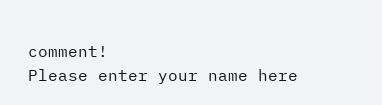comment!
Please enter your name here